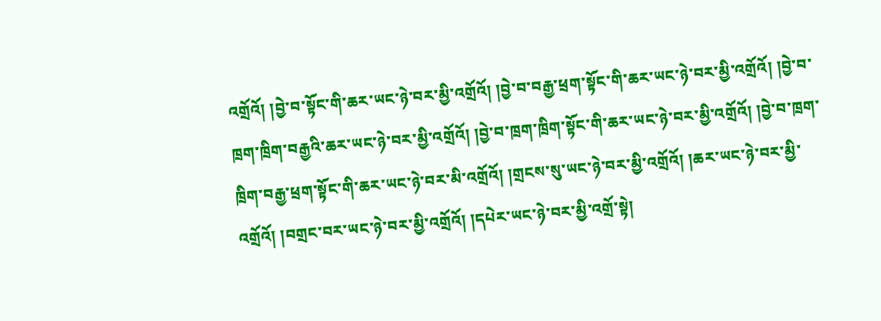འགྲོའོ། །བྱེ་བ་སྟོང་གི་ཆར་ཡང་ཉེ་བར་མྱི་འགྲོའོ། །བྱེ་བ་བརྒྱ་ཕྲག་སྟོང་གི་ཆར་ཡང་ཉེ་བར་མྱི་འགྲོའོ། །བྱེ་བ་ཁྲག་ཁྲིག་བརྒྱའི་ཆར་ཡང་ཉེ་བར་མྱི་འགྲོའོ། །བྱེ་བ་ཁྲག་ཁྲིག་སྟོང་གི་ཆར་ཡང་ཉེ་བར་མྱི་འགྲོའོ། །བྱེ་བ་ཁྲག་ཁྲིག་བརྒྱ་ཕྲག་སྟོང་གི་ཆར་ཡང་ཉེ་བར་མི་འགྲོའོ། །གྲངས་སུ་ཡང་ཉེ་བར་མྱི་འགྲོའོ། །ཆར་ཡང་ཉེ་བར་མྱི་འགྲོའོ། །བགྲང་བར་ཡང་ཉེ་བར་མྱི་འགྲོའོ། །དཔེར་ཡང་ཉེ་བར་མྱི་འགྲོ་སྟེ།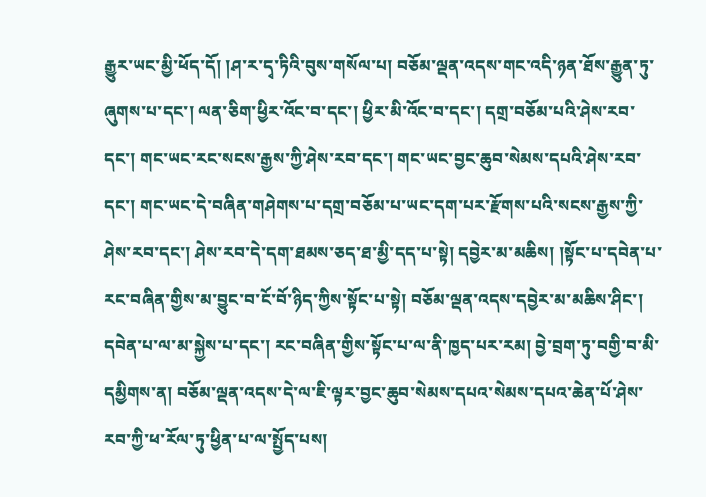རྒྱུར་ཡང་མྱི་ཕོད་དོ། །ཤ་ར་དྭ་ཏིའི་བུས་གསོལ་པ། བཅོམ་ལྡན་འདས་གང་འདི་ཉན་ཐོས་རྒྱུན་ཏུ་ཞུགས་པ་དང་། ལན་ཅིག་ཕྱིར་འོང་བ་དང་། ཕྱིར་མི་འོང་བ་དང་། དགྲ་བཅོམ་པའི་ཤེས་རབ་དང་། གང་ཡང་རང་སངས་རྒྱས་ཀྱི་ཤེས་རབ་དང་། གང་ཡང་བྱང་ཆུབ་སེམས་དཔའི་ཤེས་རབ་དང་། གང་ཡང་དེ་བཞིན་གཤེགས་པ་དགྲ་བཅོམ་པ་ཡང་དག་པར་རྫོགས་པའི་སངས་རྒྱས་ཀྱི་ཤེས་རབ་དང་། ཤེས་རབ་དེ་དག་ཐམས་ཅད་ཐ་མྱི་དད་པ་སྟེ། དབྱེར་མ་མཆིས། །སྟོང་པ་དབེན་པ་རང་བཞིན་གྱིས་མ་བྱུང་བ་ངོ་བོ་ཉིད་ཀྱིས་སྟོང་པ་སྟེ། བཅོམ་ལྡན་འདས་དབྱེར་མ་མཆིས་ཤིང་། དབེན་པ་ལ་མ་སྐྱེས་པ་དང་། རང་བཞིན་གྱིས་སྟོང་པ་ལ་ནི་ཁྱད་པར་རམ། བྱེ་བྲག་ཏུ་བགྱི་བ་མི་དམྱིགས་ན། བཅོམ་ལྡན་འདས་དེ་ལ་ཇི་ལྟར་བྱང་ཆུབ་སེམས་དཔའ་སེམས་དཔའ་ཆེན་པོ་ཤེས་རབ་ཀྱི་ཕ་རོལ་ཏུ་ཕྱིན་པ་ལ་སྤྱོད་པས།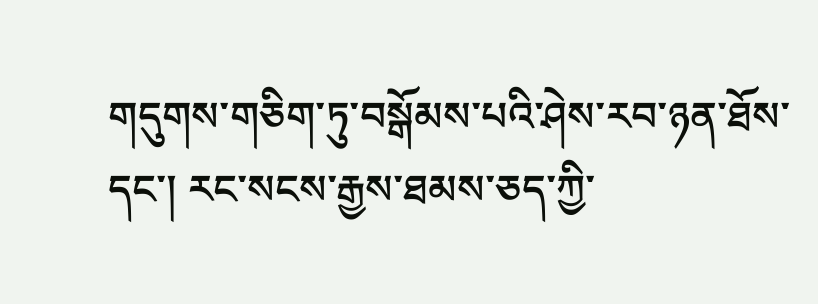གདུགས་གཅིག་ཏུ་བསྒོམས་པའི་ཤེས་རབ་ཉན་ཐོས་དང་། རང་སངས་རྒྱས་ཐམས་ཅད་ཀྱི་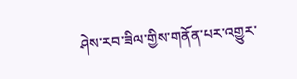ཤེས་རབ་ཟིལ་གྱིས་གནོན་པར་འགྱུར་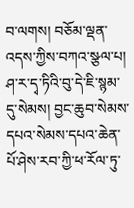བ་ལགས། བཅོམ་ལྡན་འདས་ཀྱིས་བཀའ་སྩལ་པ། ཤ་ར་དྭ་ཏིའི་བུ་དེ་ཇི་སྙམ་དུ་སེམས། བྱང་ཆུབ་སེམས་དཔའ་སེམས་དཔའ་ཆེན་པོ་ཤེས་རབ་ཀྱི་ཕ་རོལ་ཏུ་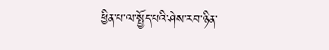ཕྱིན་པ་ལ་སྤྱོད་པའི་ཤེས་རབ་ཉིན་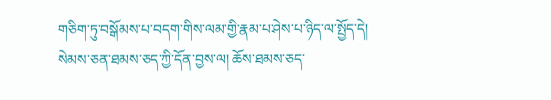གཅིག་ཏུ་བསྒོམས་པ་བདག་གིས་ལམ་གྱི་རྣམ་པ་ཤེས་པ་ཉིད་ལ་སྤྱོད་དེ། སེམས་ཅན་ཐམས་ཅད་ཀྱི་དོན་བྱས་ལ། ཆོས་ཐམས་ཅད་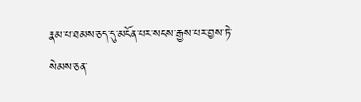རྣམ་པ་ཐམས་ཅད་དུ་མངོན་པར་སངས་རྒྱས་པར་བྱས་ཏེ་སེམས་ཅན་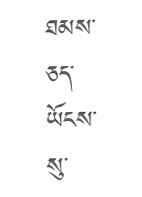ཐམས་ཅད་ཡོངས་སུ་